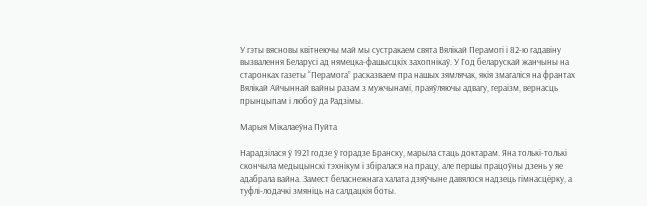У гэты вясновы квітнеючы май мы сустракаем свята Вялікай Перамогі і 82-ю гадавіну вызвалення Беларусі ад нямецка-фашысцкіх захопнікаў. У Год беларускай жанчыны на старонках газеты “Перамога” расказваем пра нашых зямлячак, якія змагаліся на франтах Вялікай Айчыннай вайны разам з мужчынамі, праяўляючы адвагу, гераізм, вернасць прынцыпам і любоў да Радзімы.

Марыя Мікалаеўна Пуйта

Нарадзілася ў 1921 годзе ў горадзе Бранску, марыла стаць доктарам. Яна толькі-толькі скончыла медыцынскі тэхнікум і збіралася на працу, але першы працоўны дзень у яе адабрала вайна. Замест беласнежнага халата дзяўчыне давялося надзець гімнасцёрку, а туфлі-лодачкі змяніць на салдацкія боты.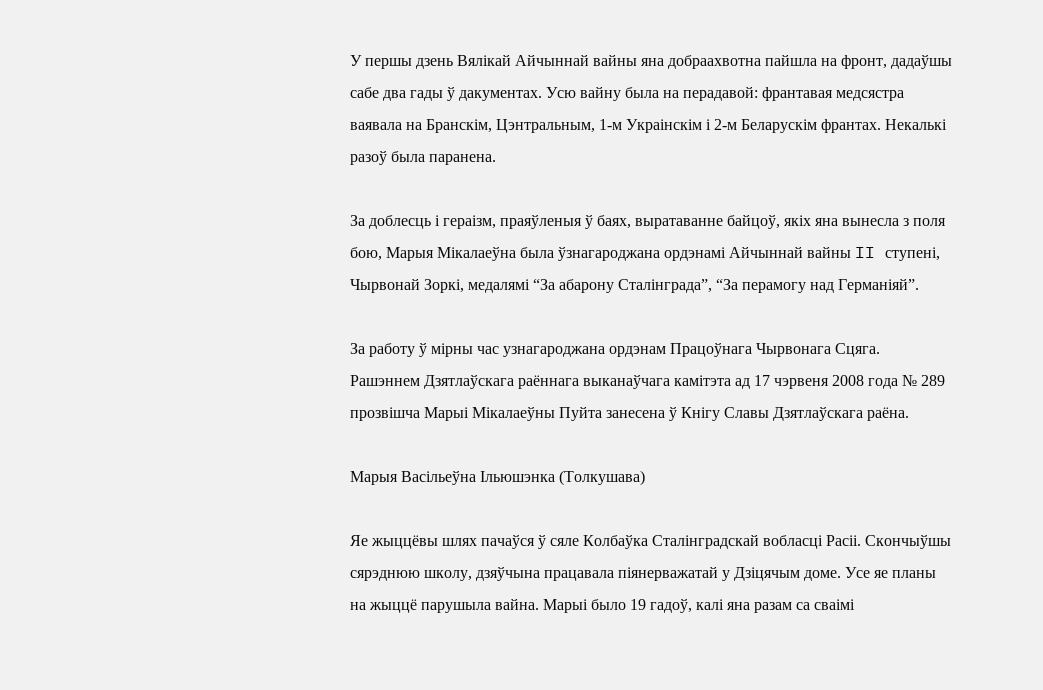У першы дзень Вялікай Айчыннай вайны яна добраахвотна пайшла на фронт, дадаўшы сабе два гады ў дакументах. Усю вайну была на перадавой: франтавая медсястра ваявала на Бранскім, Цэнтральным, 1-м Украінскім і 2-м Беларускім франтах. Некалькі разоў была паранена.

За доблесць і гераізм, праяўленыя ў баях, выратаванне байцоў, якіх яна вынесла з поля бою, Марыя Мікалаеўна была ўзнагароджана ордэнамі Айчыннай вайны II ступені, Чырвонай Зоркі, медалямі “За абарону Сталінграда”, “За перамогу над Германіяй”.

За работу ў мірны час узнагароджана ордэнам Працоўнага Чырвонага Сцяга. Рашэннем Дзятлаўскага раённага выканаўчага камітэта ад 17 чэрвеня 2008 года № 289 прозвішча Марыі Мікалаеўны Пуйта занесена ў Кнігу Славы Дзятлаўскага раёна.

Марыя Васільеўна Ільюшэнка (Толкушава)

Яе жыццёвы шлях пачаўся ў сяле Колбаўка Сталінградскай вобласці Расіі. Скончыўшы сярэднюю школу, дзяўчына працавала піянерважатай у Дзіцячым доме. Усе яе планы на жыццё парушыла вайна. Марыі было 19 гадоў, калі яна разам са сваімі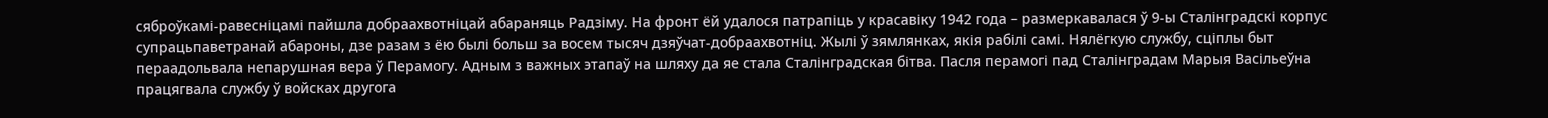сяброўкамі-равесніцамі пайшла добраахвотніцай абараняць Радзіму. На фронт ёй удалося патрапіць у красавіку 1942 года – размеркавалася ў 9-ы Сталінградскі корпус супрацьпаветранай абароны, дзе разам з ёю былі больш за восем тысяч дзяўчат-добраахвотніц. Жылі ў зямлянках, якія рабілі самі. Нялёгкую службу, сціплы быт пераадольвала непарушная вера ў Перамогу. Адным з важных этапаў на шляху да яе стала Сталінградская бітва. Пасля перамогі пад Сталінградам Марыя Васільеўна працягвала службу ў войсках другога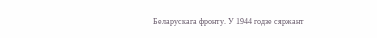Беларускага фронту. У 1944 годзе сяржант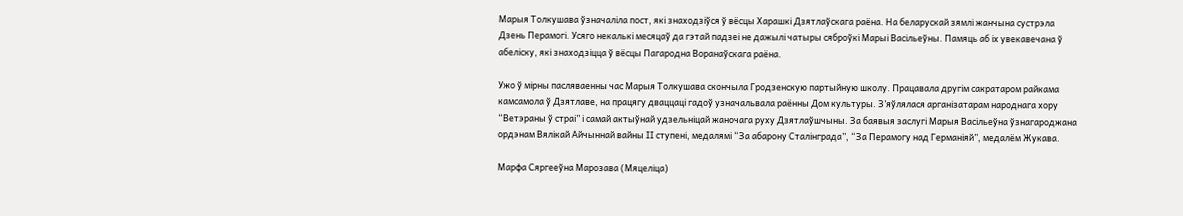Марыя Толкушава ўзначаліла пост, які знаходзіўся ў вёсцы Харашкі Дзятлаўскага раёна. На беларускай зямлі жанчына сустрэла Дзень Перамогі. Усяго некалькі месяцаў да гэтай падзеі не дажылі чатыры сяброўкі Марыі Васільеўны. Памяць аб іх увекавечана ў абеліску, які знаходзіцца ў вёсцы Пагародна Воранаўскага раёна.

Ужо ў мірны пасляваенны час Марыя Толкушава скончыла Гродзенскую партыйную школу. Працавала другім сакратаром райкама камсамола ў Дзятлаве, на працягу дваццаці гадоў узначальвала раённы Дом культуры. З’яўлялася арганізатарам народнага хору “Ветэраны ў страі” і самай актыўнай удзельніцай жаночага руху Дзятлаўшчыны. За баявыя заслугі Марыя Васільеўна ўзнагароджана ордэнам Вялікай Айчыннай вайны ІІ ступені, медалямі “За абарону Сталінграда”, “За Перамогу над Германіяй”, медалём Жукава.

Марфа Сяргееўна Марозава (Мяцеліца)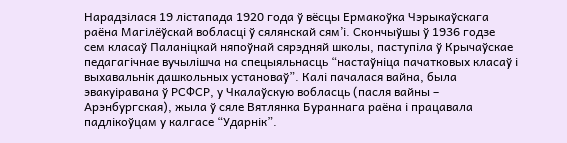Нарадзілася 19 лістапада 1920 года ў вёсцы Ермакоўка Чэрыкаўскага раёна Магілёўскай вобласці ў сялянскай сям’і. Скончыўшы ў 1936 годзе сем класаў Паланіцкай няпоўнай сярэдняй школы, паступіла ў Крычаўскае педагагічнае вучылішча на спецыяльнасць “настаўніца пачатковых класаў і выхавальнік дашкольных установаў”. Калі пачалася вайна, была эвакуіравана ў РСФСР, у Чкалаўскую вобласць (пасля вайны – Арэнбургская), жыла ў сяле Вятлянка Бураннага раёна і працавала падлікоўцам у калгасе “Ударнік”.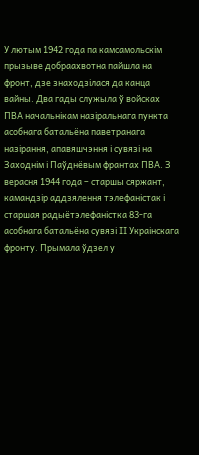У лютым 1942 года па камсамольскім прызыве добраахвотна пайшла на фронт, дзе знаходзілася да канца вайны. Два гады служыла ў войсках ПВА начальнікам назіральнага пункта асобнага батальёна паветранага назірання, апавяшчэння і сувязі на Заходнім і Паўднёвым франтах ПВА. З верасня 1944 года – старшы сяржант, камандзір аддзялення тэлефаністак і старшая радыётэлефаністка 83-га асобнага батальёна сувязі ІІ Украінскага фронту. Прымала ўдзел у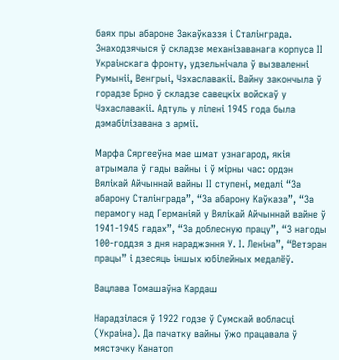баях пры абароне Закаўказзя і Сталінграда. Знаходзячыся ў складзе механізаванага корпуса ІІ Украінскага фронту, удзельнічала ў вызваленні Румыніі, Венгрыі, Чэхаславакіі. Вайну закончыла ў горадзе Брно ў складзе савецкіх войскаў у Чэхаславакіі. Адтуль у ліпені 1945 года была дэмабілізавана з арміі.

Марфа Сяргееўна мае шмат узнагарод, якія атрымала ў гады вайны і ў мірны час: ордэн Вялікай Айчыннай вайны ІІ ступені, медалі “За абарону Сталінграда”, “За абарону Каўказа”, “За перамогу над Германіяй у Вялікай Айчыннай вайне ў 1941-1945 гадах”, “За доблесную працу”, “З нагоды 100-годдзя з дня нараджэння У. І. Леніна”, “Ветэран працы” і дзесяць іншых юбілейных медалёў.

Вацлава Томашаўна Кардаш

Нарадзілася ў 1922 годзе ў Сумскай вобласці (Украіна). Да пачатку вайны ўжо працавала ў мястэчку Канатоп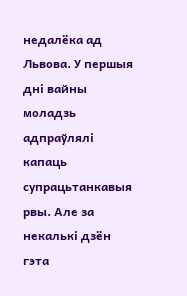недалёка ад Львова. У першыя дні вайны моладзь адпраўлялі капаць супрацьтанкавыя рвы. Але за некалькі дзён гэта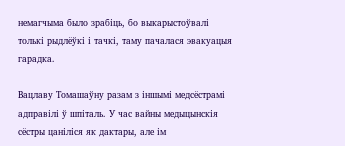немагчыма было зрабіць, бо выкарыстоўвалі толькі рыдлёўкі і тачкі, таму пачалася эвакуацыя гарадка.

Вацлаву Томашаўну разам з іншымі медсёстрамі адправілі ў шпіталь. У час вайны медыцынскія сёстры цаніліся як дактары, але ім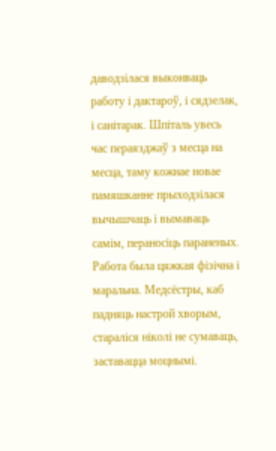даводзілася выконваць работу і дактароў, і сядзелак, і санітарак. Шпіталь увесь час пераязджаў з месца на месца, таму кожнае новае памяшканне прыходзілася вычышчаць і вымаваць самім, пераносіць параненых. Работа была цяжкая фізічна і маральна. Медсёстры, каб падняць настрой хворым, стараліся ніколі не сумаваць, заставацца моцнымі.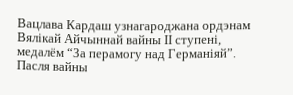Вацлава Кардаш узнагароджана ордэнам Вялікай Айчыннай вайны ІІ ступені, медалём “За перамогу над Германіяй”. Пасля вайны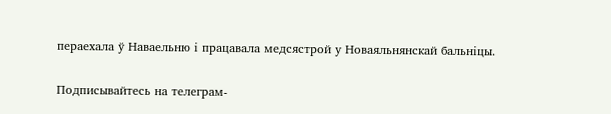пераехала ў Наваельню і працавала медсястрой у Новаяльнянскай бальніцы.

Подписывайтесь на телеграм-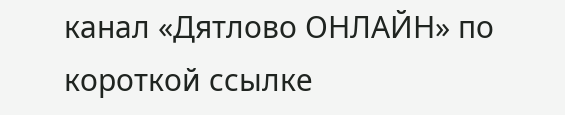канал «Дятлово ОНЛАЙН» по короткой ссылке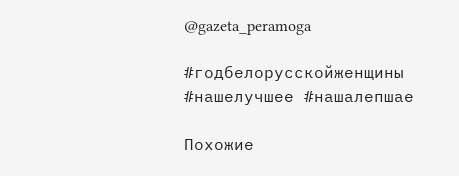@gazeta_peramoga

#годбелорусскойженщины #нашелучшее #нашалепшае

Похожие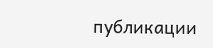публикации